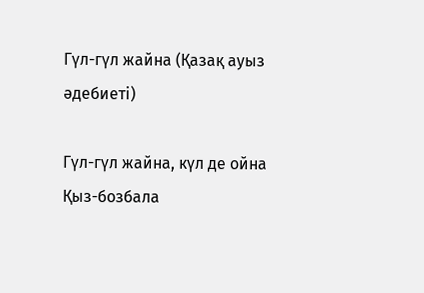Гүл-гүл жайна (Қазақ ауыз әдебиеті)

Гүл-гүл жайна, күл де ойна
Қыз-бозбала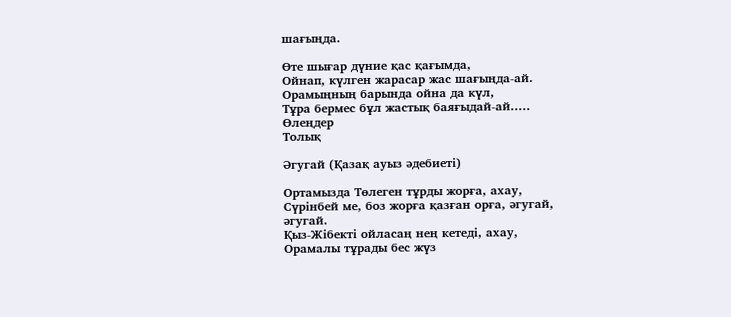шағыңда.

Өте шығар дүние қас қағымда,
Ойнап, күлген жарасар жас шағыңда-ай.
Орамыңның барында ойна да күл,
Тұра бермес бұл жастық баяғыдай-ай.....
Өлеңдер
Толық

Әгугай (Қазақ ауыз әдебиеті)

Ортамызда Төлеген тұрды жорға, ахау,
Сүрінбей ме, боз жорға қазған орға, әгугай, әгугай.
Қыз-Жібекті ойласаң нең кетеді, ахау,
Орамалы тұрады бес жүз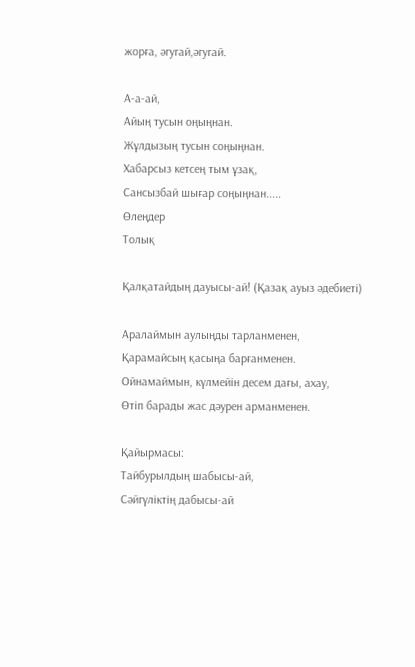жорға, әгугай,әгугай.

А-а-ай,
Айың тусын оңыңнан.
Жұлдызың тусын соңыңнан.
Хабарсыз кетсең тым ұзақ,
Сансызбай шығар соңыңнан.....
Өлеңдер
Толық

Қалқатайдың дауысы-ай! (Қазақ ауыз әдебиеті)

Аралаймын аулыңды тарланменен,
Қарамайсың қасыңа барғанменен.
Ойнамаймын, күлмейін десем дағы, ахау,
Өтіп барады жас дәурен арманменен.

Қайырмасы:
Тайбурылдың шабысы-ай,
Сәйгүліктің дабысы-ай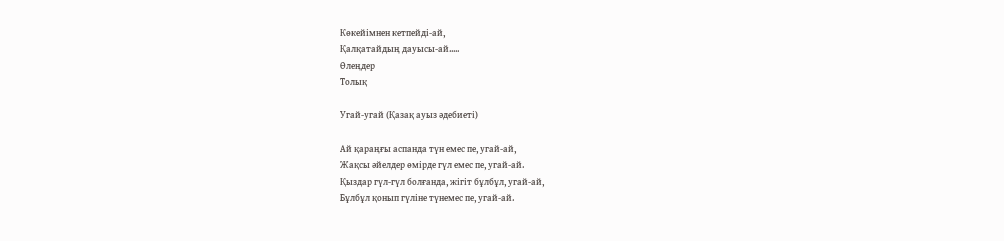Көкейімнен кетпейді-ай,
Қалқатайдың дауысы-ай.....
Өлеңдер
Толық

Угай-угай (Қазақ ауыз әдебиеті)

Ай қараңғы аспанда түн емес пе, угай-ай,
Жақсы әйелдер өмірде гүл емес пе, угай-ай.
Қыздар гүл-гүл болғанда, жігіт бұлбұл, угай-ай,
Бұлбұл қонып гүліне түнемес пе, угай-ай.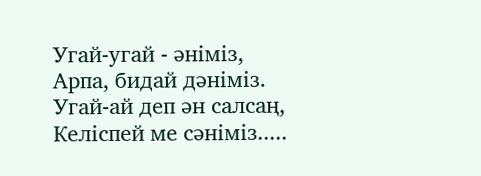Угай-угай - әніміз,
Арпа, бидай дәніміз.
Угай-ай деп ән салсаң,
Келіспей ме сәніміз.....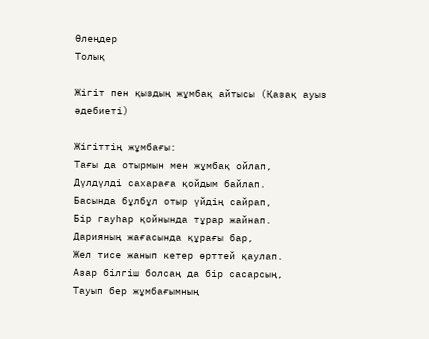Өлеңдер
Толық

Жігіт пен қыздың жұмбақ айтысы (Қазақ ауыз әдебиеті)

Жігіттің жұмбағы:
Тағы да отырмын мен жұмбақ ойлап,
Дүлдүлді сахараға қойдым байлап.
Басында бұлбұл отыр үйдің сайрап,
Бір гауһар қойнында тұрар жайнап.
Дарияның жағасында құрағы бар,
Жел тисе жанып кетер өрттей қаулап.
Азар білгіш болсаң да бір сасарсың,
Тауып бер жұмбағымның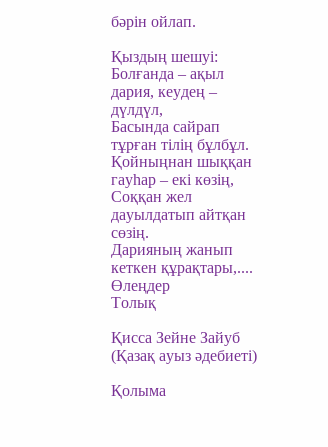бәрін ойлап.

Қыздың шешуі:
Болғанда – ақыл дария, кеудең – дүлдүл,
Басында сайрап тұрған тілің бұлбұл.
Қойныңнан шыққан гауһар – екі көзің,
Соққан жел дауылдатып айтқан сөзің.
Дарияның жанып кеткен құрақтары,....
Өлеңдер
Толық

Қисса Зейне Зайуб (Қазақ ауыз әдебиеті)

Қолыма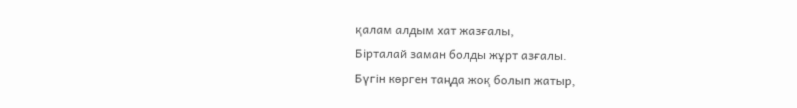қалам алдым хат жазғалы,
Бiрталай заман болды жұрт азғалы.
Бүгiн көрген таңда жоқ болып жатыр,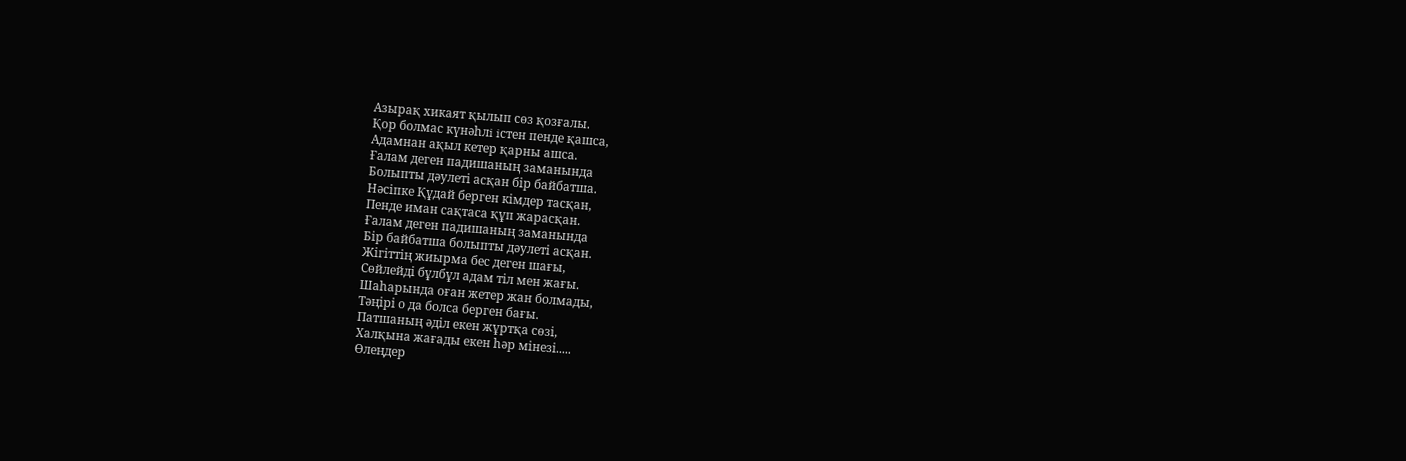Азырақ хикаят қылып сөз қозғалы.
Қор болмас күнәһлi iстен пенде қашса,
Адамнан ақыл кетер қарны ашса.
Ғалам деген падишаның заманында
Болыпты дәулетi асқан бiр байбатша.
Нәсiпке Құдай берген кiмдер тасқан,
Пенде иман сақтаса құп жарасқан.
Ғалам деген падишаның заманында
Бiр байбатша болыпты дәулетi асқан.
Жiгiттiң жиырма бес деген шағы,
Сөйлейдi бұлбұл адам тiл мен жағы.
Шаһарында оған жетер жан болмады,
Тәңiрi о да болса берген бағы.
Патшаның әдiл екен жұртқа сөзi,
Халқына жағады екен һәр мiнезi.....
Өлеңдер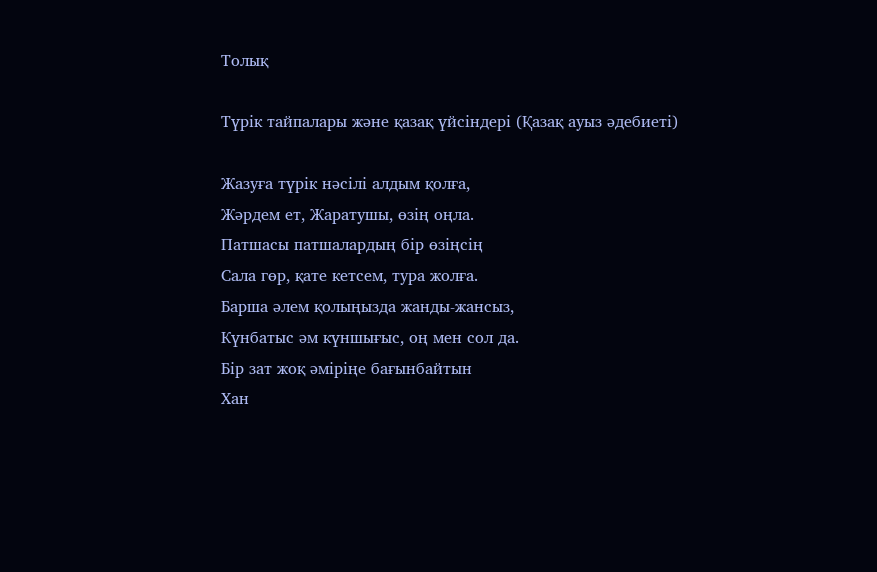Толық

Түрік тайпалары және қазақ үйсіндері (Қазақ ауыз әдебиеті)

Жазуға түрік нәсілі алдым қолға,
Жәрдем ет, Жаратушы, өзің оңла.
Патшасы патшалардың бір өзіңсің
Сала гөр, қате кетсем, тура жолға.
Барша әлем қолыңызда жанды-жансыз,
Күнбатыс әм күншығыс, оң мен сол да.
Бір зат жоқ әміріңе бағынбайтын
Хан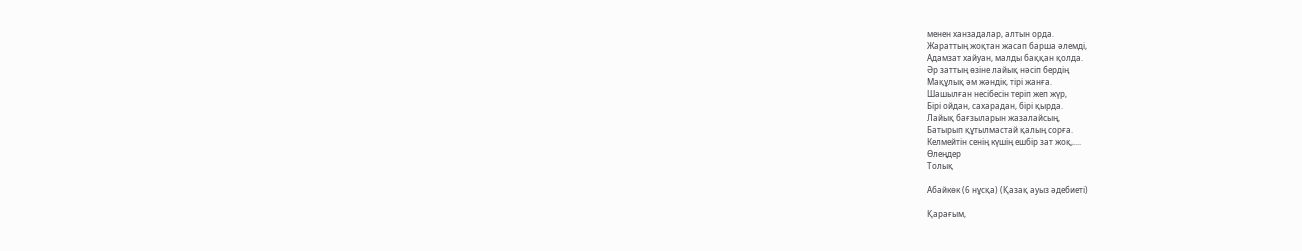менен ханзадалар, алтын орда.
Жараттың жоқтан жасап барша әлемді,
Адамзат хайуан, малды баққан қолда.
Әр заттың өзіне лайық нәсіп бердің
Мақұлық әм жәндік, тірі жанға.
Шашылған несібесін теріп жеп жүр,
Бірі ойдан, сахарадан, бірі қырда.
Лайық бағзыларын жазалайсың,
Батырып құтылмастай қалың сорға.
Келмейтін сенің күшің ешбір зат жоқ,....
Өлеңдер
Толық

Абайкөк (6 нұсқа) (Қазақ ауыз әдебиеті)

Қарағым,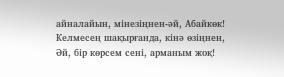айналайын, мінезіңнен-әй, Абайкөк!
Келмесең шақырғанда, кінә өзіңнен,
Әй, бір көрсем сені, арманым жоқ!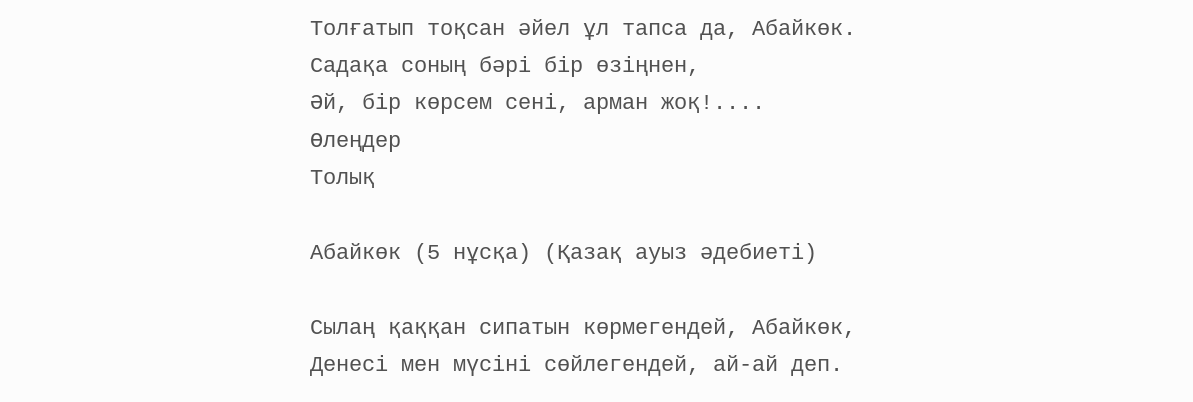Толғатып тоқсан әйел ұл тапса да, Абайкөк.
Садақа соның бәрі бір өзіңнен,
Әй, бір көрсем сені, арман жоқ!....
Өлеңдер
Толық

Абайкөк (5 нұсқа) (Қазақ ауыз әдебиеті)

Сылаң қаққан сипатын көрмегендей, Абайкөк,
Денесі мен мүсіні сөйлегендей, ай-ай деп.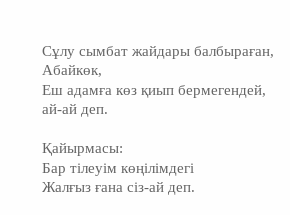Сұлу сымбат жайдары балбыраған, Абайкөк,
Еш адамға көз қиып бермегендей, ай-ай деп.

Қайырмасы:
Бар тілеуім көңілімдегі
Жалғыз ғана сіз-ай деп.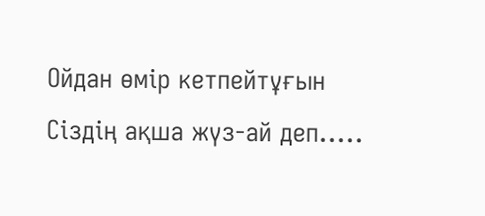Ойдан өмір кетпейтұғын
Сіздің ақша жүз-ай деп.....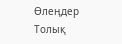Өлеңдер
Толық